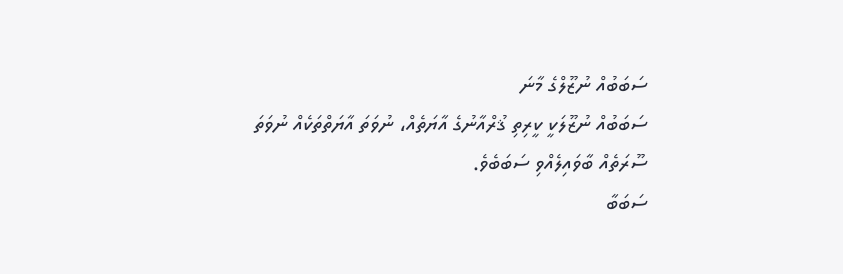ސަބަބުއް ނުޒޫލްގެ މާނަ
ސަބަބުއް ނުޒޫލަކީ ކީރިތި ޤުރްއާނުގެ އާޔަތެއް، ނުވަތަ އާޔަތްތަކެއް ނުވަތަ ސޫރަތެއް ބާވައިލެއްވި ސަބަބެވެ.
ސަބަބާ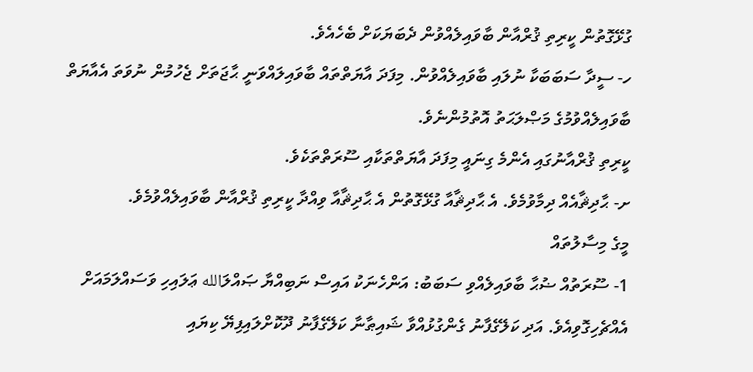ގުޅޭގޮތުން ކީރިތި ޤުރްއާން ބާވައިލެއްވުން ދެބަޔަކަށް ބެހެއެވެ.
ހ- ސީދާ ސަބަބަކާ ނުލައި ބާވައިލެއްވުން. މިފަދަ އާޔަތްތައް ބާވައިލައްވަނީ ޙާޖަތަށް ޖެހުމުން ނުވަތަ އެއާޔަތް ބާވައިލެއްވުމުގެ މަޞްލަޙަތު އޮތުމުންނެވެ.
ކީރިތި ޤުރްއާނުގައި އެންމެ ގިނައީ މިފަދަ އާޔަތްތަކާއި ސޫރަތްތަކެވެ.
ށ- ޙާދިޘާއެއް ދިމާވުމެވެ. އެ ޙާދިޘާއާ ގުޅޭގޮތުން އެ ޙާދިޘާއާ ވިއްދާ ކީރިތި ޤުރްއާން ބާވައިލެއްވުމެވެ.
މީގެ މިސާލުތައް
1- ސޫރަތުއް ޟުޙާ ބާވައިލެއްވި ސަބަބު: އަންހެނަކު އައިސް ނަބިއްޔާ ޞައްލަالله ޢަލައިހި ވަސައްލަމައަށް އެއްޗެހިގޮވިއެވެ. އަދި ކަލޭގެފާނު ގެންގުޅުއްވާ ޝައިޠާނާ ކަލޭގެފާނު ދޫކޮށްލައިފިޔޭ ކިޔައި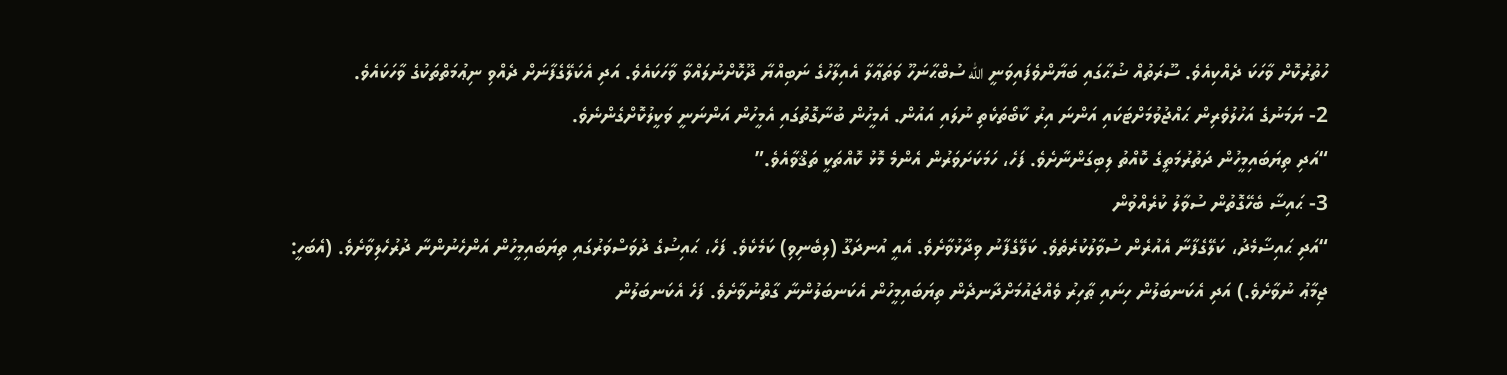ހުތުރުކޮށް ވާހަކަ ދެއްކިއެވެ. ސޫރަތުއް ޟުޙާގައި ބަޔާންވެފައިވަނީ الله ސުބްޙާނަހޫ ވަތަޢާލާ އެއިލާހުގެ ނަބިއްޔާ ދޫކޮށްނުލައްވާ ވާހަކައެވެ. އަދި އެކަލޭގެފާނަށް ދެއްވި ނިޢުމަތްތަކުގެ ވާހަކައެވެ.
2- ޔަމަނުގެ އަހުލުވެރިން ޙައްޖުވުމަށްޓަކައި އަންނަ އިރު ކާބޯތަކެތި ނުލައި އައުން. އެމީހުން ބުނާގޮތުގައި އެމީހުން އަންނަނީ ވަކީލުކޮށްގެންނެވެ.
“އަދި ތިޔަބައިމީހުން ދަތުރުމަތީގެ ކޮއްތު ލިބިގަންނާށެވެ. ފަހެ، ހަމަކަށަވަރުން އެންމެ މޮޅު ކޮއްތަކީ ތަޤްވާއެވެ.”
3- ޙައިޟާ ބެހޭގޮތުން ސުވާލު ކުރެއްވުން
“އަދި ޙައިޟާމެދު، ކަލޭގެފާނާ އެއުރެން ސުވާލުކުރެތެވެ. ކަލޭގެފާނު ވިދާޅުވާށެވެ. އެއީ އުނދަގޫ (ލިބެނިވި) ކަމެކެވެ. ފަހެ، ޙައިޟުގެ ދުވަސްވަރުގައި ތިޔަބައިމީހުން އަންހެނުންނާ ދުރުހެލިވާށެވެ. (އެބަހީ: ޖިމާޢު ނުވާށެވެ.) އަދި އެކަނބަލުން ހިނައި ޠާހިރު ވެއްޖައުމަށްދާނދެން ތިޔަބައިމީހުން އެކަނބަލުންނާ ގާތްނުވާށެވެ. ފަހެ އެކަނބަލުން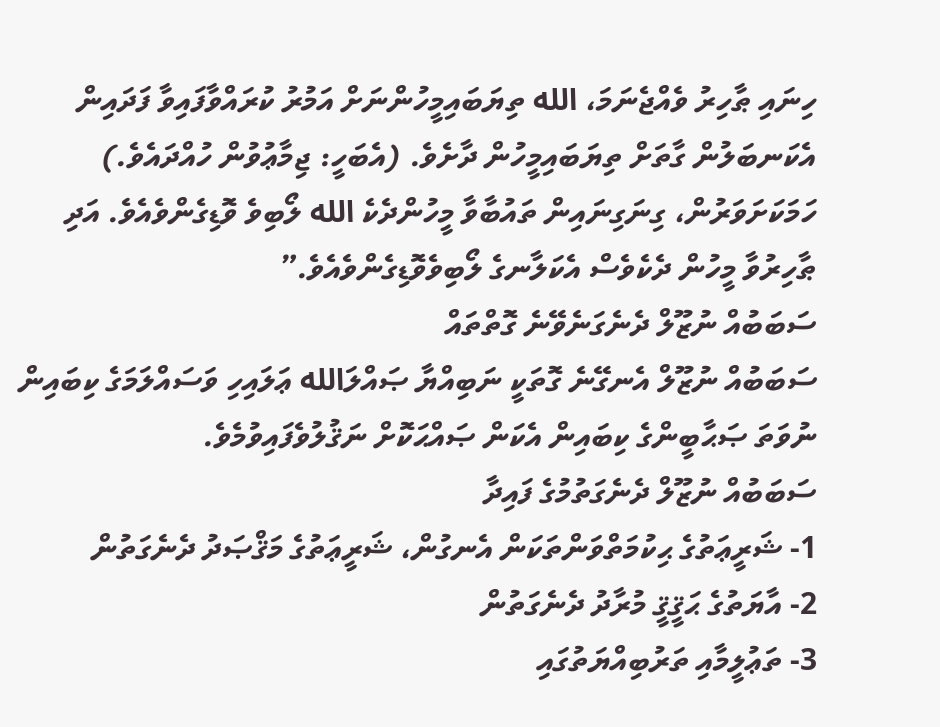ހިނައި ޠާހިރު ވެއްޖެނަމަ، الله ތިޔަބައިމީހުންނަށް އަމުރު ކުރައްވާފައިވާ ފަދައިން އެކަނބަލުން ގާތަށް ތިޔަބައިމީހުން ދާށެވެ. (އެބަހީ: ޖިމާޢުވުން ހުއްދައެވެ.) ހަމަކަށަވަރުން، ގިނަގިނައިން ތައުބާވާ މީހުންދެކެ الله ލޯބިވެ ވޮޑިގެންވެއެވެ. އަދި ޠާހިރުވާ މީހުން ދެކެވެސް އެކަލާނގެ ލޯބިވެވޮޑިގެންވެއެވެ.”
ސަބަބުއް ނުޒޫލް ދެނެގަނެވޭނެ ގޮތްތައް
ސަބަބުއް ނުޒޫލް އެނގޭނެ ގޮތަކީ ނަބިއްޔާ ޞައްލަالله ޢަލައިހި ވަސައްލަމަގެ ކިބައިން ނުވަތަ ޞަޙާބީންގެ ކިބައިން އެކަން ޞައްޙަކޮށް ނަޤުލުވެފައިވުމެވެ.
ސަބަބުއް ނުޒޫލް ދެނެގަތުމުގެ ފައިދާ
1- ޝަރީޢަތުގެ ޙިކުމަތްވަންތަކަން އެނގުން، ޝަރީޢަތުގެ މަޤްޞަދު ދެނެގަތުން
2- އާޔަތުގެ ޙަޤީޤީ މުރާދު ދެނެގަތުން
3- ތަޢުލީމާއި ތަރުބިއްޔަތުގައި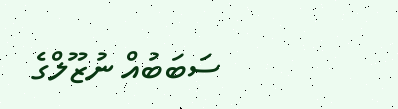ސަބަބުއް ނުޒޫލްގެ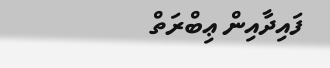ފައިދާއިން ޢިބްރަތް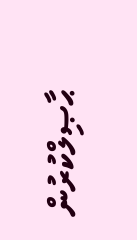ޙާޞިލްކުރުން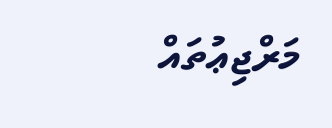މަރްޖިޢުތައް